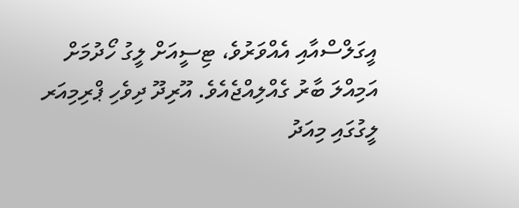އީގަލްސްއާއި އެއްވަރުވެ، ޓިސީއަށް ލީގު ހޯދުމަށް
އަމިއްލަ ބާރު ގެއްލިއްޖެއެވެ. އޫރިދޫ ދިވެހި ޕްރިމިއަރ ލީގުގައި މިއަދު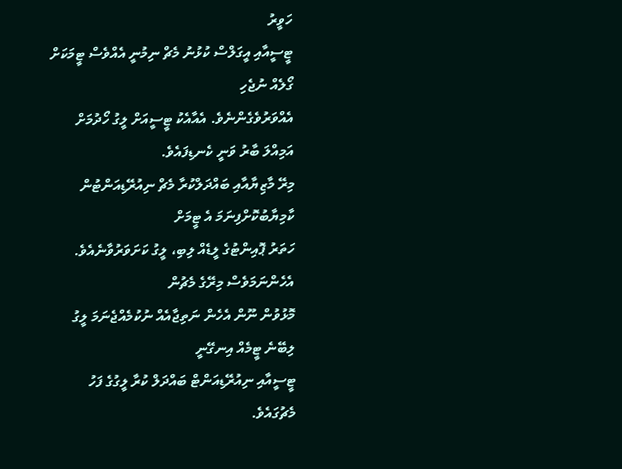ހަވީރު
ޓީސީއާއި އީގަލްސް ކުޅުނު މެޗް ނިމުނީ އެއްވެސް ޓީމަކަށް ގޯލެއް ނުޖެހި
އެއްވަރުވެގެންނެވެ. އެއާއެކު ޓީސީއަށް ލީގު ހޯދުމަށް އަމިއްލަ ބާރު ވަނީ ކެނޑިފައެވެ.
މިރޭ މާޒިޔާއާއި ބައްދަލްކުރާ މެޗް ނިއުރޭޑިއަންޓުން ކާމިޔާބުކޮށްފިނަމަ އެ ޓީމަށް
ހަތަރު ޕޮއިންޓުގެ ލީޑެއް ލިބި، ލީގު ކަށަވަރުވާނެއެވެ. އެހެންނަމަވެސް މިރޭގެ މެޗުން
މޮޅުވުން ނޫން އެހެން ނަތިޖާއެއް ނުކުމެއްޖެނަމަ ލީގު ލިބޭނެ ޓީމެއް އިނގޭނީ
ޓީސީއާއި ނިއުރޭޑިއަންޓް ބައްދަލް ކުރާ ލީގުގެ ފަހު މެޗުގައެވެ.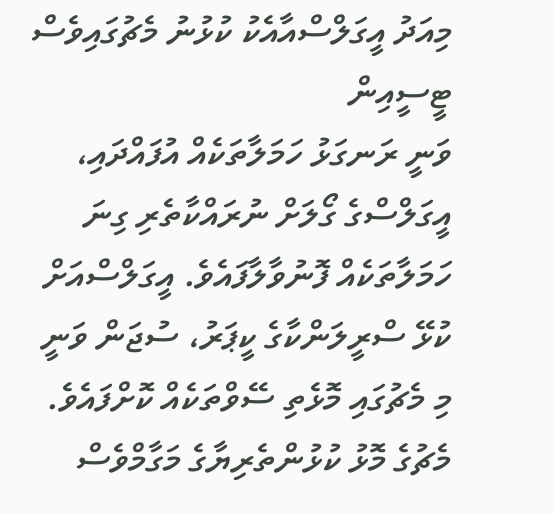މިއަދު އީގަލްސްއާއެކު ކުޅުނު މެޗުގައިވެސް ޓީސީއިން
ވަނީ ރަނގަޅު ހަމަލާތަކެއް އުފައްދައި، އީގަލްސްގެ ގޯލަށް ނުރައްކާތެރި ގިނަ
ހަމަލާތަކެއް ފޮނުވާލާފައެވެ. އީގަލްސްއަށް ކުޅޭ ސްރީލަންކާގެ ކީޕަރު، ސުޖަން ވަނީ
މި މެޗުގައި މޮޅެތި ސޭވްތަކެއް ކޮށްފައެވެ. މެޗުގެ މޮޅު ކުޅުންތެރިޔާގެ މަގާމްވެސް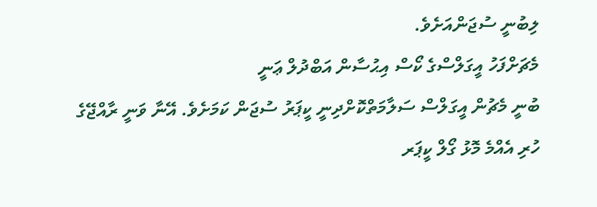ލިބުނީ ސުޖަންއަށެވެ.
މެޗަށްފަހު އީގަލްސްގެ ކޯސް އިޙުސާން އަބްދުލް ޢަނީ
ބުނީ މެޗުން އީގަލްސް ސަލާމަތްކޮށްދިނީ ކީޕަރު ސުޖަން ކަމަށެވެ. އޭނާ ވަނީ ރާއްޖޭގެ
ހުރި އެއްމެ މޮޅު ގޯލް ކީޕަރ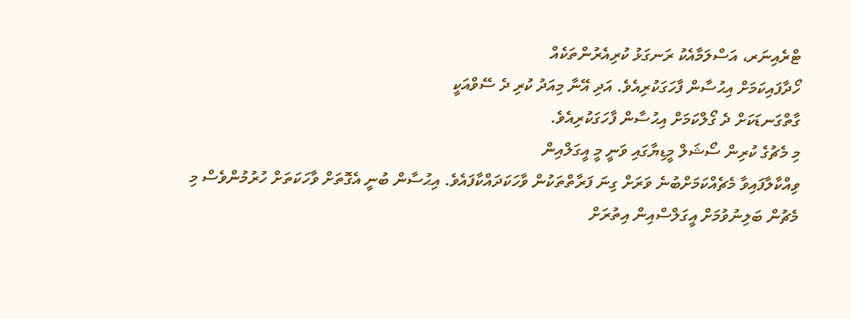ޓްރެއިނަރ، އަސްލަމާއެކު ރަނގަޅު ކުރިއެރުންތަކެއް
ހޯދާފައިކަމަށް އިޙުސާން ފާހަގަކުރިއެވެ. އަދި އޭނާ މިއަދު ކުރި ދެ ސޭވްއަކީ
ގާތްގަނޑަކަށް ދެ ގޯލްކަމަށް އިޙުސާން ފާހަގަކުރިއެވެ.
މި މެޗުގެ ކުރިން ސޯޝަލް މީޑިޔާގައި ވަނީ މީ އީގަލްއިން
ވިއްކާލާފައިވާ މެޗެއްކަމަށްބުނެ ވަރަށް ގިނަ ފަރާތްތަކުން ވާހަކަދައްކާފައެވެ. އިޙުސާން ބުނީ އެގޮތަށް ވާހަކަތަށް ހުރުމުންވެސް މި
މެޗުން ބަލިނުވުމަށް އީގަލްސްއިން އިތުރަށް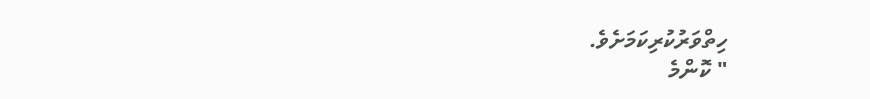ހިތްވަރުކުރިކަމަށެވެ.
" ކޮންމެ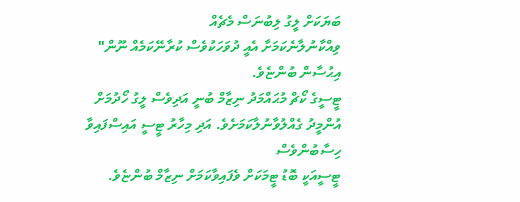ބަޔަކަށް ލީގު ލިބުނަސް މެޗެއް
ވިއްކާނުލާނެކަމަށާ އެއީ ދުވަހަކުވެސް ކުރާނޭކަމެއް ނޫން" އިޙުސާން ބުންޏެވެ.
ޓީސީގެ ކޯޗް މުޙައްމަދު ނިޒާމް ބުނީ އަދިވެސް ލީގު ހޯދުމަށް
އުންމީދު ގެއްލުވާނުލާކަމަށެވެ. އަދި މިހާރު ޓީސީ އައިސްފައިވާ ހިސާބުންވެސް
ޓީސީއަކީ ބޮޑު ޓީމަކަށް ވެފައިވާކަމަށް ނިޒާމް ބުންޏެވެ.